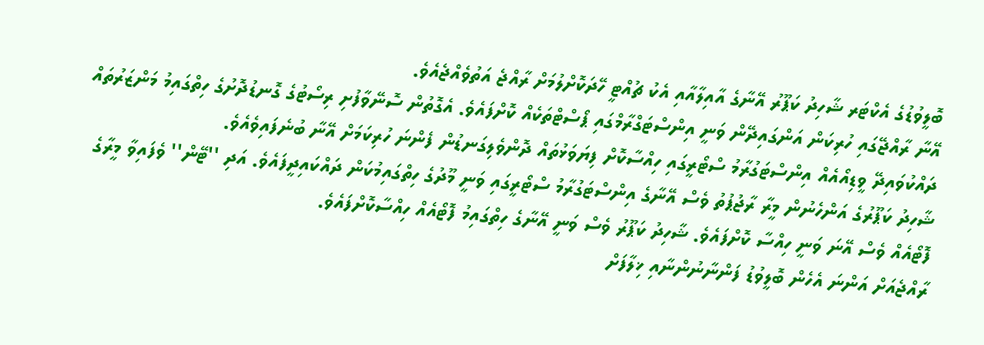ބޮލީވުޑުގެ އެކްޓަރ ޝާހިދު ކަޕޫރު އޭނާގެ އާއިލާއާއި އެކު ޗުއްޓީ ހޭދަކޮށްލުމަށް ރާއްޖެ އަތުވެއްޖެއެވެ.
އޭނާ ރާއްޖޭގައި ހުރިކަން އަންގައިދޭން ވަނީ އިންސްޓަގްރާމްގައި ޕޯސްޓްތަކެއް ކޮށްފައެވެ. އެގޮތުން ސޮނޭވާފުށި ރިސޯޓުގެ ގޮނޑުދޮށުގެ ހިތްގައިމު މަންޒަރުތައް ދައްކުވައިދޭ ވީޑިއޯއެއް އިންސްޓަގުރާމު ސްޓޯރީގައި ހިއްސާކޮށް ފިޔަވަޅުތައް ދޮންވެލިގަނޑުން ފެންނަ ހުރިކަމަށް އޭނާ ބުނެފައިވެއެވެ.
ޝާހިދު ކަޕޫރުގެ އަންހެނުން މީރާ ރާޖުޕުތު ވެސް އޭނާގެ އިންސްޓަގުރާމު ސްޓޯރީގައި ވަނީ މޫދުގެ ހިތްގައިމުކަން ދައްކައިދީފައެވެ. އަދި ''ޓޭން'' ވެފައިވާ މީރާގެ ފޮޓޯއެއް ވެސް އޭނަ ވަނީ ހިއްސާ ކޮށްފައެވެ. ޝާހިދު ކަޕޫރު ވެސް ވަނީ އޭނާގެ ހިތްގައިމު ފޮޓޯއެއް ހިއްސާކޮށްފައެވެ.
ރާއްޖެއަށް އަންނަ އެހެން ބޮލީވުޑު ފަންނާނުންނާއި ޚިލާފަށް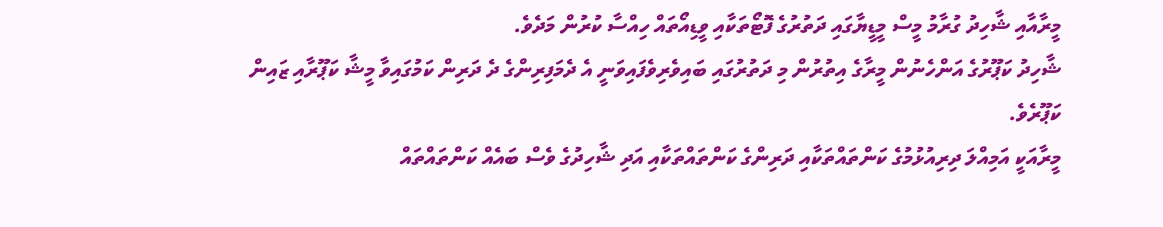މީރާއާއި ޝާހިދު ގުރާމު މީސް މީޑީޔާގައި ދަތުރުގެ ފޮޓޯތަކާއި ވީޑިއޯތައް ހިއްސާ ކުރުން މަދެވެ.
ޝާހިދު ކަޕޫރުގެ އަންހެނުން މީރާގެ އިތުރުން މި ދަތުރުގައި ބައިވެރިވެފައިވަނީ އެ ދެމަފިރިންގެ ދެ ދަރިން ކަމުގައިވާ މީޝާ ކަޕޫރާއި ޒައިން ކަޕޫރެވެ.
މީރާއަކީ އަމިއްލަ ދިރިއުޅުމުގެ ކަންތައްތަކާއި ދަރިންގެ ކަންތައްތަކާއި އަދި ޝާހިދުގެ ވެސް ބައެއް ކަންތައްތައް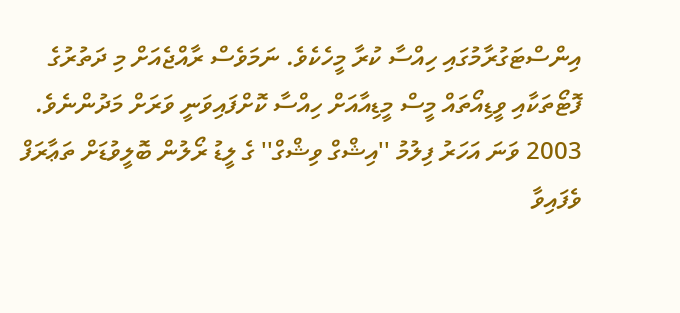އިންސްޓަގުރާމުގައި ހިއްސާ ކުރާ މީހެކެވެ. ނަމަވެސް ރާއްޖެއަށް މި ދަތުރުގެ ފޮޓޯތަކާއި ވީޑިއޯތައް މީސް މީޑިއާއަށް ހިއްސާ ކޮށްފައިވަނީ ވަރަށް މަދުންނެވެ.
2003 ވަނަ އަހަރު ފިލުމު ''އިޝްގް ވިޝްގް'' ގެ ލީޑު ރޯލުން ބޮލީވުޑަށް ތަޢާރަފް ވެފައިވާ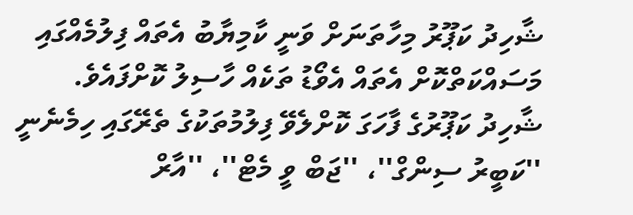ޝާހިދު ކަޕޫރު މިހާތަނަށް ވަނީ ކާމިޔާބު އެތައް ފިލުމެއްގައި މަސައްކަތްކޮށް އެތައް އެވޯޑު ތަކެއް ހާސިލު ކޮށްފައެވެ.
ޝާހިދު ކަޕޫރުގެ ފާހަގަ ކޮށްލެވޭ ފިލުމުތަކުގެ ތެރޭގައި ހިމެނެނީ ''ކަބީރު ސިންގް''، ''ޖަބް ވީ މެޓް''، ''އާރް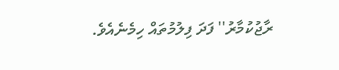ރާޖުކުމާރު'' ފަދަ ފިލުމުތައް ހިމެނެއެވެ.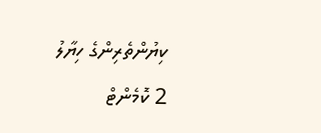ކިޔުންތެރިންގެ ހިޔާލު
2 ކޮމެންޓް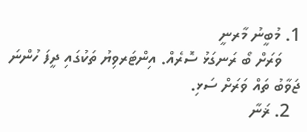1. މުބީނު މާރނީ
    ވަރަށް ބޯ ރަނގަޅު ސޮރެއް. އިންޓަރވިޔު ތަކުގައި ދީފަ ހުންނަ ޖަވާބު ތައް ވަރަށް ސަޅި.
  2. ޜަނާ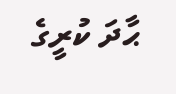ޙާދަ ކުރީގެ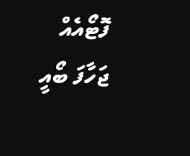ފޮޓޯއެއް ޖަހާފަ ބޯއީ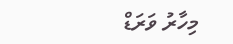މިހާރު ވަރަޑް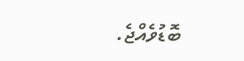ބޮޑުވެއްޖެ.